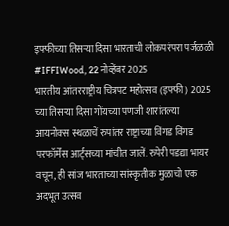इफ्फीच्या तिसऱ्या दिसा भारताची लोकपरंपरा पर्जळळी
#IFFIWood, 22 नोव्हेंबर 2025
भारतीय आंतरराष्ट्रीय चित्रपट महोत्सव (इफ्फी) 2025 च्या तिसऱ्या दिसा गोंयच्या पणजी शारांतल्या आयनोक्स स्थळाचें रुपांतर राष्ट्राच्या विंगड विंगड परफॉर्मेंस आर्ट्सच्या मांचीत जालें. रुपेरी पडद्या भायर वचून, ही सांज भारताच्या सांस्कृतीक मुळाचो एक अदभूत उत्सव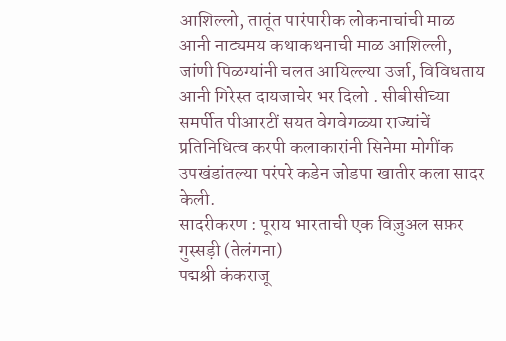आशिल्लो, तातूंत पारंपारीक लोकनाचांची माळ आनी नाट्यमय कथाकथनाची माळ आशिल्ली, जांणी पिळग्यांनी चलत आयिल्ल्या उर्जा, विविधताय आनी गिरेस्त दायजाचेर भर दिलो . सीबीसीच्या समर्पीत पीआरटीं सयत वेगवेगळ्या राज्यांचें प्रतिनिधित्व करपी कलाकारांनी सिनेमा मोगींक उपखंडांतल्या परंपरे कडेन जोडपा खातीर कला सादर केली.
सादरीकरण : पूराय भारताची एक विज़ुअल सफ़र
गुस्सड़ी (तेलंगना)
पद्मश्री कंकराजू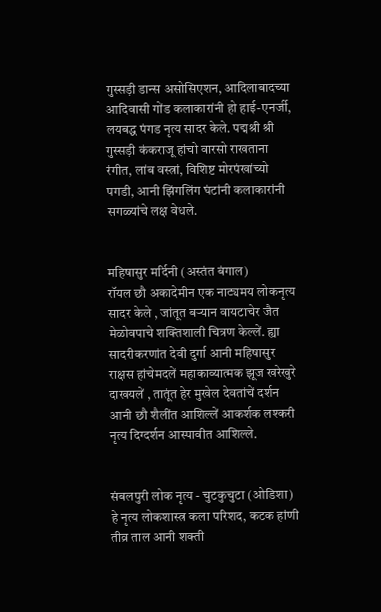गुस्सड़ी डान्स असोसिएशन, आदिलाबादच्या आदिवासी गोंड कलाकारांनी हो हाई-एनर्जी, लयबद्ध पंगड नृत्य सादर केले. पद्मश्री श्री गुस्सड़ी कंकराजू हांचो वारसो राखताना रंगीत, लांब वस्त्रां, विशिष्ट मोरपंखांच्यो पगडी, आनी झिंगलिंग घंटांनी कलाकारांनी सगळ्यांचे लक्ष वेधले.


महिषासुर मर्दिनी (अस्तंत बंगाल)
रॉयल छौ अकादेमीन एक नाट्यमय लोकनृत्य सादर केले , जांतूत बऱ्यान वायटाचेर जैत मेळोवपाचे शक्तिशाली चित्रण केल्लें. ह्या सादरीकरणांत देवी दुर्गा आनी महिषासुर राक्षस हांचेमदलें महाकाव्यात्मक झूज खरेखुरे दाखयलें , तातूंत हेर मुखेल देवतांचें दर्शन आनी छौ शैलींत आशिल्लें आकर्शक लश्करी नृत्य दिग्दर्शन आस्पावीत आशिल्ले.


संबलपुरी लोक नृत्य - चुटकुचुटा (ओडिशा)
हे नृत्य लोकशास्त्र कला परिशद, कटक हांणी तीव्र ताल आनी शक्ती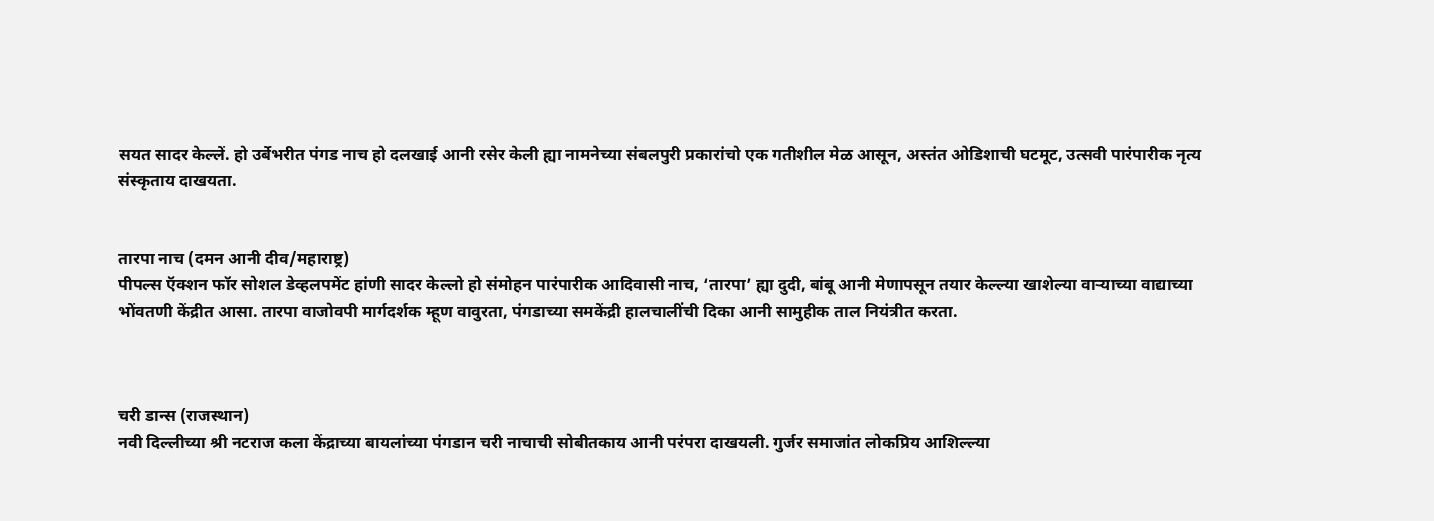सयत सादर केल्लें. हो उर्बेभरीत पंगड नाच हो दलखाई आनी रसेर केली ह्या नामनेच्या संबलपुरी प्रकारांचो एक गतीशील मेळ आसून, अस्तंत ओडिशाची घटमूट, उत्सवी पारंपारीक नृत्य संस्कृताय दाखयता.


तारपा नाच (दमन आनी दीव/महाराष्ट्र)
पीपल्स ऍक्शन फॉर सोशल डेव्हलपमेंट हांणी सादर केल्लो हो संमोहन पारंपारीक आदिवासी नाच, ‘तारपा’ ह्या दुदी, बांबू आनी मेणापसून तयार केल्ल्या खाशेल्या वाऱ्याच्या वाद्याच्या भोंवतणी केंद्रीत आसा. तारपा वाजोवपी मार्गदर्शक म्हूण वावुरता, पंगडाच्या समकेंद्री हालचालींची दिका आनी सामुहीक ताल नियंत्रीत करता.



चरी डान्स (राजस्थान)
नवी दिल्लीच्या श्री नटराज कला केंद्राच्या बायलांच्या पंगडान चरी नाचाची सोबीतकाय आनी परंपरा दाखयली. गुर्जर समाजांत लोकप्रिय आशिल्ल्या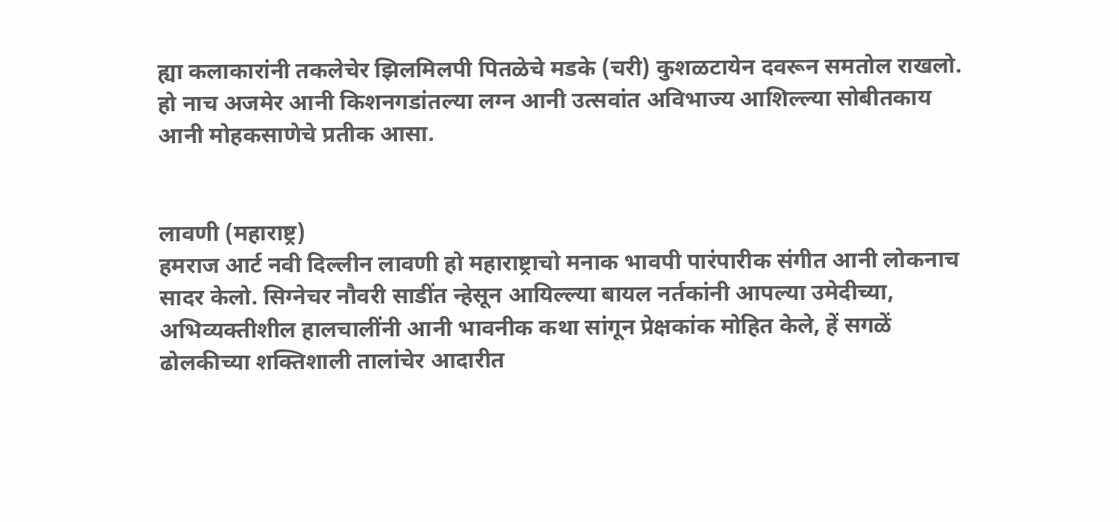ह्या कलाकारांनी तकलेचेर झिलमिलपी पितळेचे मडके (चरी) कुशळटायेन दवरून समतोल राखलो. हो नाच अजमेर आनी किशनगडांतल्या लग्न आनी उत्सवांत अविभाज्य आशिल्ल्या सोबीतकाय आनी मोहकसाणेचे प्रतीक आसा.


लावणी (महाराष्ट्र)
हमराज आर्ट नवी दिल्लीन लावणी हो महाराष्ट्राचो मनाक भावपी पारंपारीक संगीत आनी लोकनाच सादर केलो. सिग्नेचर नौवरी साडींत न्हेसून आयिल्ल्या बायल नर्तकांनी आपल्या उमेदीच्या, अभिव्यक्तीशील हालचालींनी आनी भावनीक कथा सांगून प्रेक्षकांक मोहित केले, हें सगळें ढोलकीच्या शक्तिशाली तालांचेर आदारीत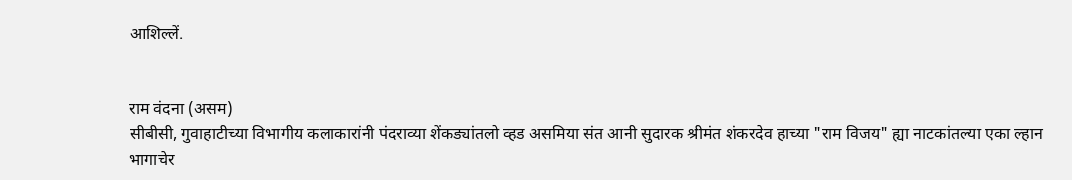आशिल्लें.


राम वंदना (असम)
सीबीसी, गुवाहाटीच्या विभागीय कलाकारांनी पंदराव्या शेंकड्यांतलो व्हड असमिया संत आनी सुदारक श्रीमंत शंकरदेव हाच्या "राम विजय" ह्या नाटकांतल्या एका ल्हान भागाचेर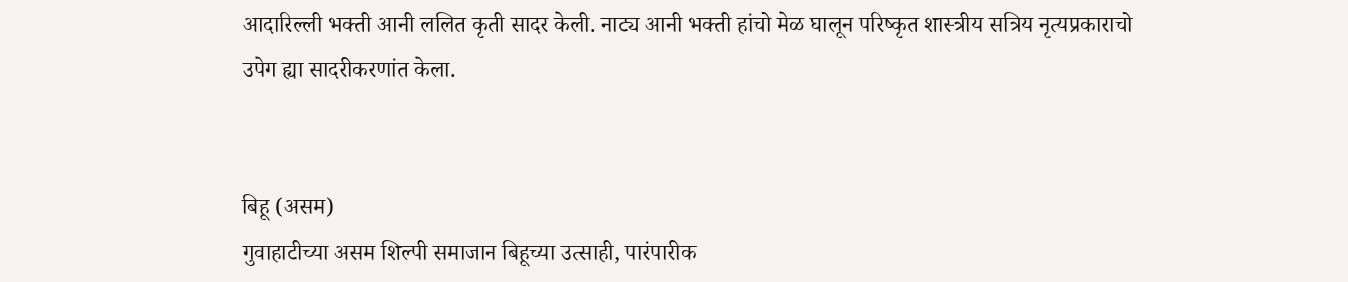आदारिल्ली भक्ती आनी ललित कृती सादर केली. नाट्य आनी भक्ती हांचो मेळ घालून परिष्कृत शास्त्रीय सत्रिय नृत्यप्रकाराचो उपेग ह्या सादरीकरणांत केला.


बिहू (असम)
गुवाहाटीच्या असम शिल्पी समाजान बिहूच्या उत्साही, पारंपारीक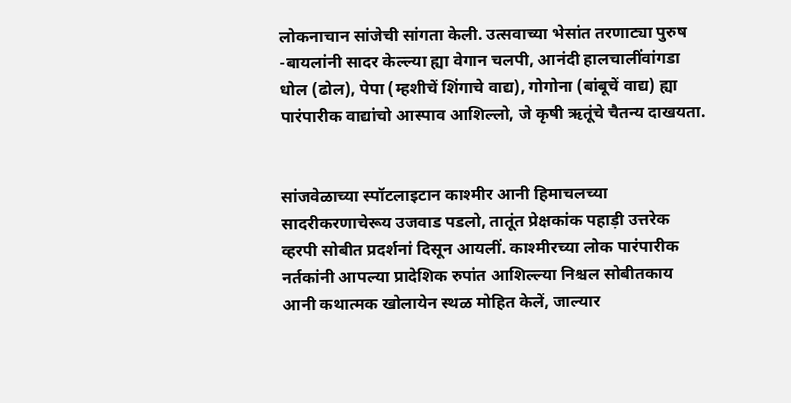लोकनाचान सांजेची सांगता केली. उत्सवाच्या भेसांत तरणाट्या पुरुष -बायलांनी सादर केल्ल्या ह्या वेगान चलपी, आनंदी हालचालींवांगडा धोल (ढोल), पेपा (म्हशीचें शिंगाचे वाद्य), गोगोना (बांबूचें वाद्य) ह्या पारंपारीक वाद्यांचो आस्पाव आशिल्लो, जे कृषी ऋतूंचे चैतन्य दाखयता.


सांजवेळाच्या स्पॉटलाइटान काश्मीर आनी हिमाचलच्या सादरीकरणाचेरूय उजवाड पडलो, तातूंत प्रेक्षकांक पहाड़ी उत्तरेक व्हरपी सोबीत प्रदर्शनां दिसून आयलीं. काश्मीरच्या लोक पारंपारीक नर्तकांनी आपल्या प्रादेशिक रुपांत आशिल्ल्या निश्चल सोबीतकाय आनी कथात्मक खोलायेन स्थळ मोहित केलें, जाल्यार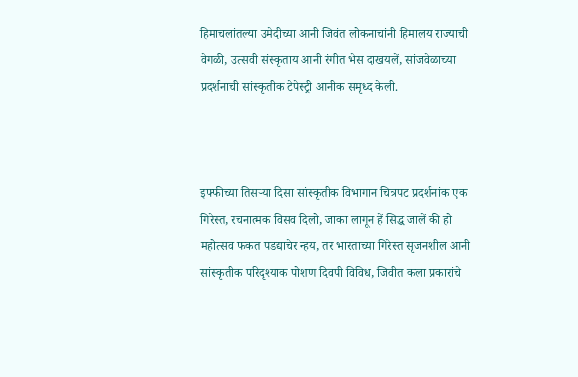हिमाचलांतल्या उमेदीच्या आनी जिवंत लोकनाचांनी हिमालय राज्याची वेगळी, उत्सवी संस्कृताय आनी रंगीत भेस दाखयलें, सांजवेळाच्या प्रदर्शनाची सांस्कृतीक टेपेस्ट्री आनीक समृध्द केली.



इफ्फीच्या तिसऱ्या दिसा सांस्कृतीक विभागान चित्रपट प्रदर्शनांक एक गिरेस्त, रचनात्मक विसव दिलो, जाका लागून हें सिद्ध जालें की हो महोत्सव फकत पडद्याचेर न्हय, तर भारताच्या गिरेस्त सृजनशील आनी सांस्कृतीक परिदृश्याक पोशण दिवपी विविध, जिवीत कला प्रकारांचे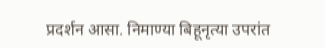प्रदर्शन आसा. निमाण्या बिहूनृत्या उपरांत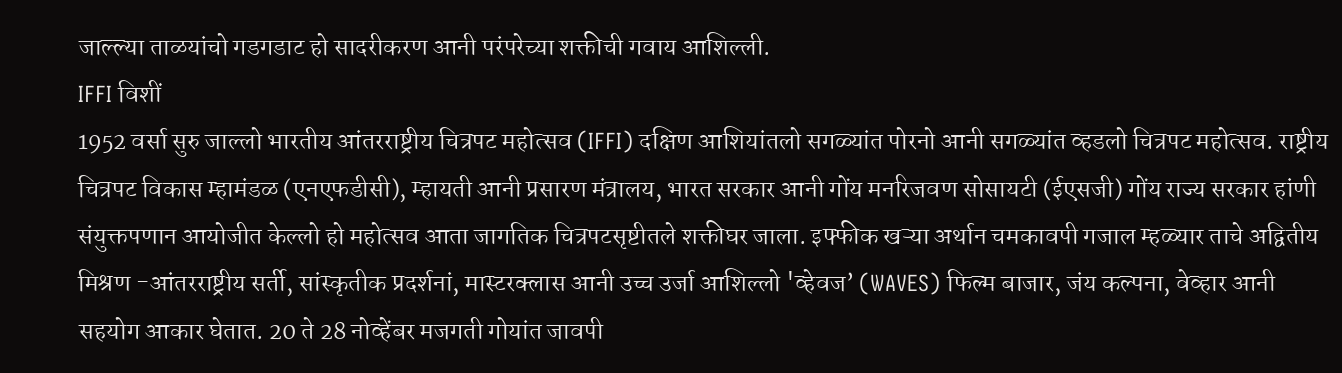जाल्ल्या ताळयांचो गडगडाट हो सादरीकरण आनी परंपरेच्या शक्तीची गवाय आशिल्ली.
IFFI विशीं
1952 वर्सा सुरु जाल्लो भारतीय आंतरराष्ट्रीय चित्रपट महोत्सव (IFFI) दक्षिण आशियांतलो सगळ्यांत पोरनो आनी सगळ्यांत व्हडलो चित्रपट महोत्सव. राष्ट्रीय चित्रपट विकास म्हामंडळ (एनएफडीसी), म्हायती आनी प्रसारण मंत्रालय, भारत सरकार आनी गोंय मनरिजवण सोसायटी (ईएसजी) गोंय राज्य सरकार हांणी संयुक्तपणान आयोजीत केल्लो हो महोत्सव आता जागतिक चित्रपटसृष्टीतले शक्तीघर जाला. इफ्फीक खऱ्या अर्थान चमकावपी गजाल म्हळ्यार ताचे अद्वितीय मिश्रण -आंतरराष्ट्रीय सर्ती, सांस्कृतीक प्रदर्शनां, मास्टरक्लास आनी उच्च उर्जा आशिल्लो 'व्हेवज’ (WAVES) फिल्म बाजार, जंय कल्पना, वेव्हार आनी सहयोग आकार घेतात. 20 ते 28 नोव्हेंबर मजगती गोयांत जावपी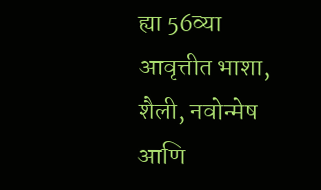ह्या 56व्या आवृत्तीत भाशा, शैली, नवोन्मेष आणि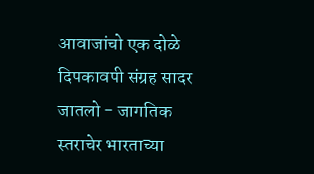आवाजांचो एक दोळे दिपकावपी संग्रह सादर जातलो - जागतिक स्तराचेर भारताच्या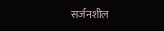सर्जनशील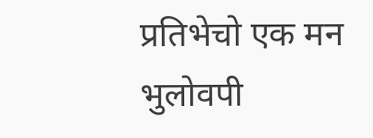प्रतिभेचो एक मन भुलोवपी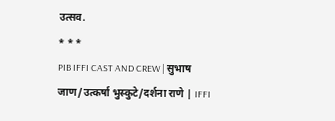उत्सव.
* * *
PIB IFFI CAST AND CREW | सुभाष जाण/उत्कर्षा भुस्कुटे/दर्शना राणे | IFFI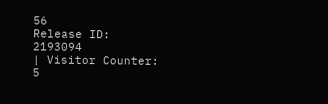56
Release ID:
2193094
| Visitor Counter:
5